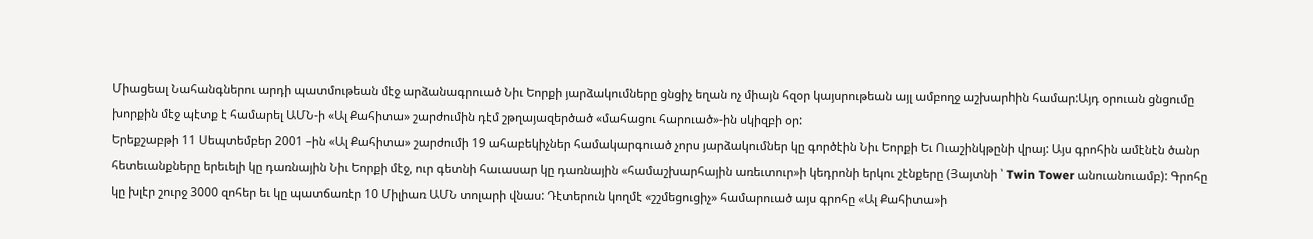Միացեալ Նահանգներու արդի պատմութեան մէջ արձանագրուած Նիւ Եորքի յարձակումները ցնցիչ եղան ոչ միայն հզօր կայսրութեան այլ ամբողջ աշխարhին համար:Այդ օրուան ցնցումը խորքին մէջ պէտք է համարել ԱՄՆ-ի «Ալ Քահիտա» շարժումին դէմ շթղայազերծած «մահացու հարուած»-ին սկիզբի օր:
Երեքշաբթի 11 Սեպտեմբեր 2001 –ին «Ալ Քահիտա» շարժումի 19 ահաբեկիչներ համակարգուած չորս յարձակումներ կը գործէին Նիւ Եորքի Եւ Ուաշինկթընի վրայ: Այս գրոհին ամէնէն ծանր հետեւանքները երեւելի կը դառնային Նիւ Եորքի մէջ, ուր գետնի հաւասար կը դառնային «համաշխարհային առեւտուր»ի կեդրոնի երկու շէնքերը (Յայտնի ՝ Twin Tower անուանուամբ): Գրոհը կը խլէր շուրջ 3000 զոհեր եւ կը պատճառէր 10 Միլիառ ԱՄՆ տոլարի վնաս: Դէտերուն կողմէ «շշմեցուցիչ» համարուած այս գրոհը «Ալ Քահիտա»ի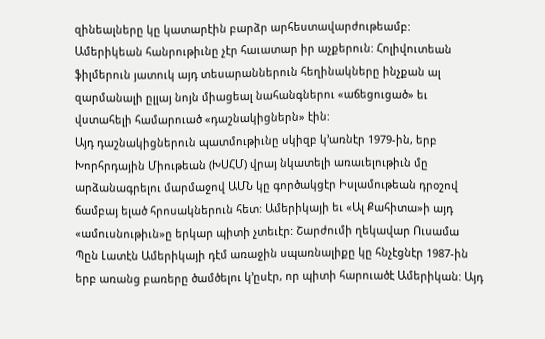զինեալները կը կատարէին բարձր արհեստավարժութեամբ:
Ամերիկեան հանրութիւնը չէր հաւատար իր աչքերուն: Հոլիվուտեան ֆիլմերուն յատուկ այդ տեսարաններուն հեղինակները ինչքան ալ զարմանալի ըլլայ նոյն միացեալ նահանգներու «աճեցուցած» եւ վստահելի համարուած «դաշնակիցներն» էին:
Այդ դաշնակիցներուն պատմութիւնը սկիզբ կ’առնէր 1979-ին, երբ Խորհրդային Միութեան (ԽՍՀՄ) վրայ նկատելի առաւելութիւն մը արձանագրելու մարմաջով ԱՄՆ կը գործակցէր Իսլամութեան դրօշով ճամբայ ելած հրոսակներուն հետ: Ամերիկայի եւ «Ալ Քահիտա»ի այդ «ամուսնութիւն»ը երկար պիտի չտեւէր: Շարժումի ղեկավար Ուսամա Պըն Լատէն Ամերիկայի դէմ առաջին սպառնալիքը կը հնչէցնէր 1987-ին երբ առանց բառերը ծամծելու կ’ըսէր, որ պիտի հարուածէ Ամերիկան: Այդ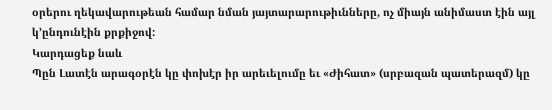օրերու ղեկավարութեան համար նման յայտարարութիւնները, ոչ միայն անիմաստ էին այլ կ’ընդունէին քրքիջով:
Կարդացեք նաև
Պըն Լատէն արագօրէն կը փոխէր իր արեւելումը եւ «Ժիհատ» (սրբազան պատերազմ) կը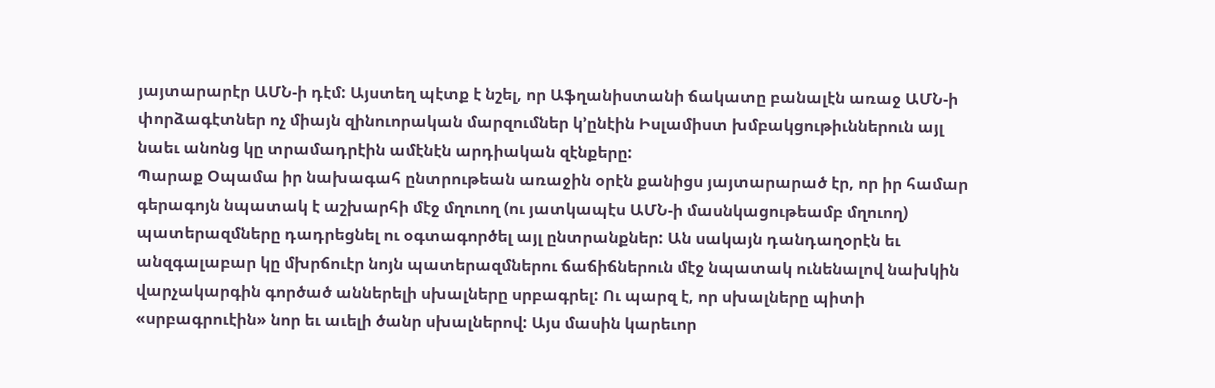յայտարարէր ԱՄՆ-ի դէմ: Այստեղ պէտք է նշել, որ Աֆղանիստանի ճակատը բանալէն առաջ ԱՄՆ-ի փորձագէտներ ոչ միայն զինուորական մարզումներ կ’ընէին Իսլամիստ խմբակցութիւններուն այլ նաեւ անոնց կը տրամադրէին ամէնէն արդիական զէնքերը:
Պարաք Օպամա իր նախագահ ընտրութեան առաջին օրէն քանիցս յայտարարած էր, որ իր համար գերագոյն նպատակ է աշխարհի մէջ մղուող (ու յատկապէս ԱՄՆ-ի մասնկացութեամբ մղուող) պատերազմները դադրեցնել ու օգտագործել այլ ընտրանքներ: Ան սակայն դանդաղօրէն եւ անզգալաբար կը մխրճուէր նոյն պատերազմներու ճաճիճներուն մէջ նպատակ ունենալով նախկին վարչակարգին գործած աններելի սխալները սրբագրել: Ու պարզ է, որ սխալները պիտի «սրբագրուէին» նոր եւ աւելի ծանր սխալներով: Այս մասին կարեւոր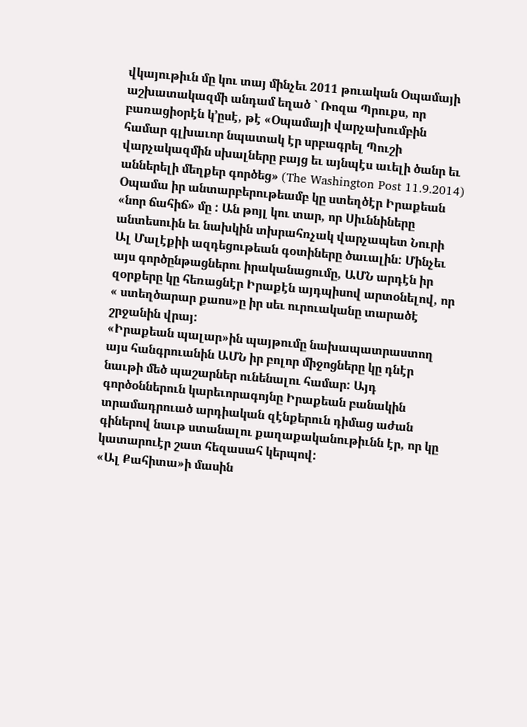վկայութիւն մը կու տայ մինչեւ 2011 թուական Օպամայի աշխատակազմի անդամ եղած ` Ռոզա Պրուքս, որ բառացիօրէն կ’ըսէ, թէ «Օպամայի վարչախումբին համար գլխաւոր նպատակ էր սրբագրել Պուշի վարչակազմին սխալները բայց եւ այնպէս աւելի ծանր եւ աններելի մեղքեր գործեց» (The Washington Post 11.9.2014)
Օպամա իր անտարբերութեամբ կը ստեղծէր Իրաքեան «նոր ճահիճ» մը : Ան թոյլ կու տար, որ Սիւննիները անտեսուին եւ նախկին տխրահռչակ վարչապետ Նուրի Ալ Մալէքիի ազդեցութեան գօտիները ծաւալին: Մինչեւ այս գործընթացներու իրականացումը, ԱՄՆ արդէն իր զօրքերը կը հեռացնէր Իրաքէն այդպիսով արտօնելով, որ « ստեղծարար քաոս»ը իր սեւ ուրուականը տարածէ շրջանին վրայ:
«Իրաքեան պալար»ին պայթումը նախապատրաստող այս հանգրուանին ԱՄՆ իր բոլոր միջոցները կը դնէր նաւթի մեծ պաշարներ ունենալու համար: Այդ գործօններուն կարեւորագոյնը Իրաքեան բանակին տրամադրուած արդիական զէնքերուն դիմաց աժան գիներով նաւթ ստանալու քաղաքականութիւնն էր, որ կը կատարուէր շատ հեզասահ կերպով:
«Ալ Քահիտա»ի մասին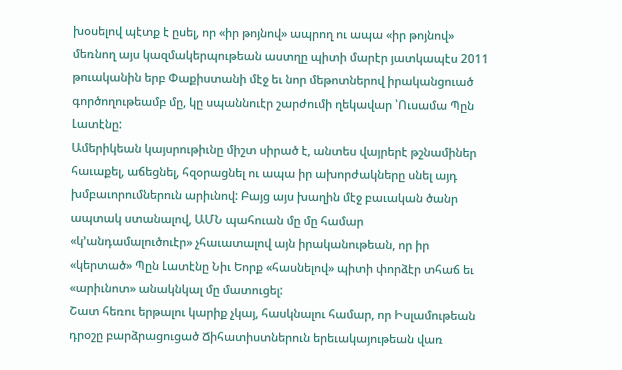խօսելով պէտք է ըսել, որ «իր թոյնով» ապրող ու ապա «իր թոյնով» մեռնող այս կազմակերպութեան աստղը պիտի մարէր յատկապէս 2011 թուականին երբ Փաքիստանի մէջ եւ նոր մեթոտներով իրականցուած գործողութեամբ մը, կը սպաննուէր շարժումի ղեկավար ՝Ուսամա Պըն Լատէնը:
Ամերիկեան կայսրութիւնը միշտ սիրած է, անտես վայրերէ թշնամիներ հաւաքել, աճեցնել, հզօրացնել ու ապա իր ախորժակները սնել այդ խմբաւորումներուն արիւնով: Բայց այս խաղին մէջ բաւական ծանր ապտակ ստանալով, ԱՄՆ պահուան մը մը համար «կ’անդամալուծուէր» չհաւատալով այն իրականութեան, որ իր «կերտած» Պըն Լատէնը Նիւ Եորք «հասնելով» պիտի փորձէր տհաճ եւ «արիւնոտ» անակնկալ մը մատուցել:
Շատ հեռու երթալու կարիք չկայ, հասկնալու համար, որ Իսլամութեան դրօշը բարձրացուցած Ճիհատիստներուն երեւակայութեան վառ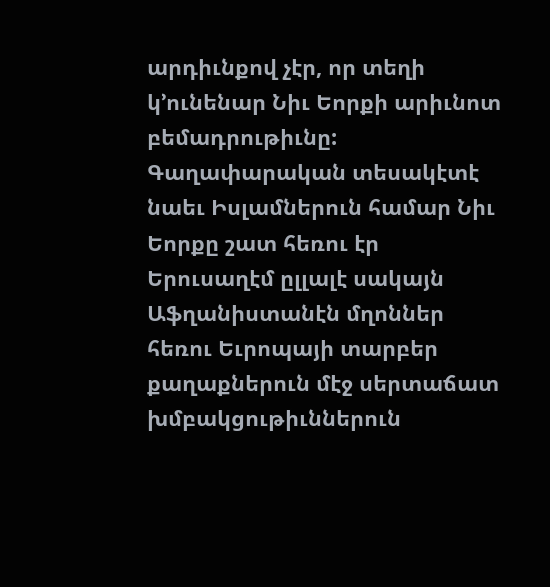արդիւնքով չէր, որ տեղի կ’ունենար Նիւ Եորքի արիւնոտ բեմադրութիւնը: Գաղափարական տեսակէտէ նաեւ Իսլամներուն համար Նիւ Եորքը շատ հեռու էր Երուսաղէմ ըլլալէ սակայն Աֆղանիստանէն մղոններ հեռու Եւրոպայի տարբեր քաղաքներուն մէջ սերտաճատ խմբակցութիւններուն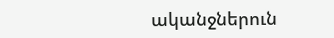ականջներուն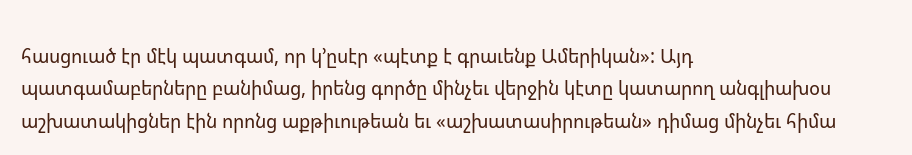հասցուած էր մէկ պատգամ, որ կ’ըսէր «պէտք է գրաւենք Ամերիկան»: Այդ պատգամաբերները բանիմաց, իրենց գործը մինչեւ վերջին կէտը կատարող անգլիախօս աշխատակիցներ էին որոնց աքթիւութեան եւ «աշխատասիրութեան» դիմաց մինչեւ հիմա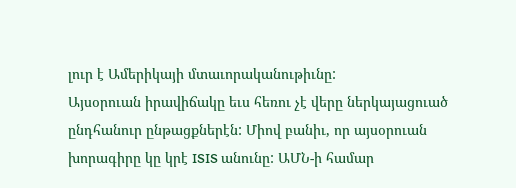լուր է Ամերիկայի մտաւորականութիւնը:
Այսօրուան իրավիճակը եւս հեռու չէ վերը ներկայացուած ընդհանուր ընթացքներէն: Միով բանիւ, որ այսօրուան խորագիրը կը կրէ ISIS անունը: ԱՄՆ-ի համար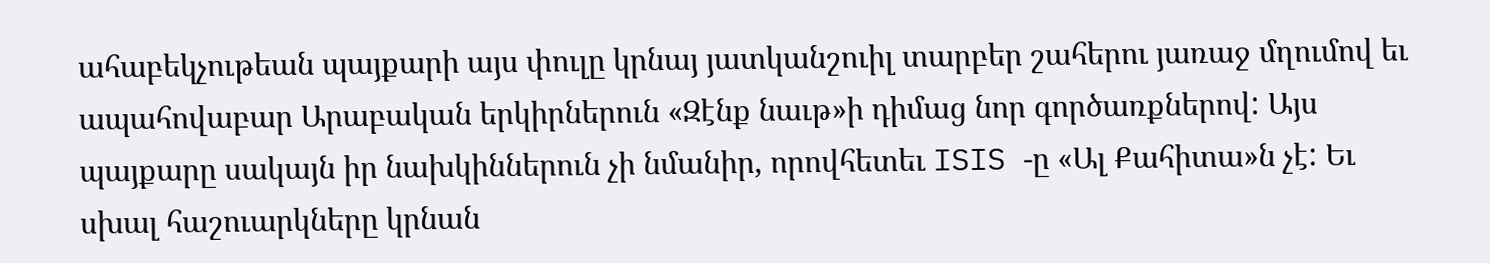ահաբեկչութեան պայքարի այս փուլը կրնայ յատկանշուիլ տարբեր շահերու յառաջ մղումով եւ ապահովաբար Արաբական երկիրներուն «Զէնք նաւթ»ի դիմաց նոր գործառքներով: Այս պայքարը սակայն իր նախկիններուն չի նմանիր, որովհետեւ ISIS -ը «Ալ Քահիտա»ն չէ: Եւ սխալ հաշուարկները կրնան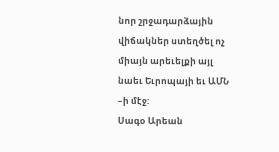նոր շրջադարձային վիճակներ ստեղծել ոչ միայն արեւելքի այլ նաեւ Եւրոպայի եւ ԱՄՆ –ի մէջ:
Սագօ Արեան